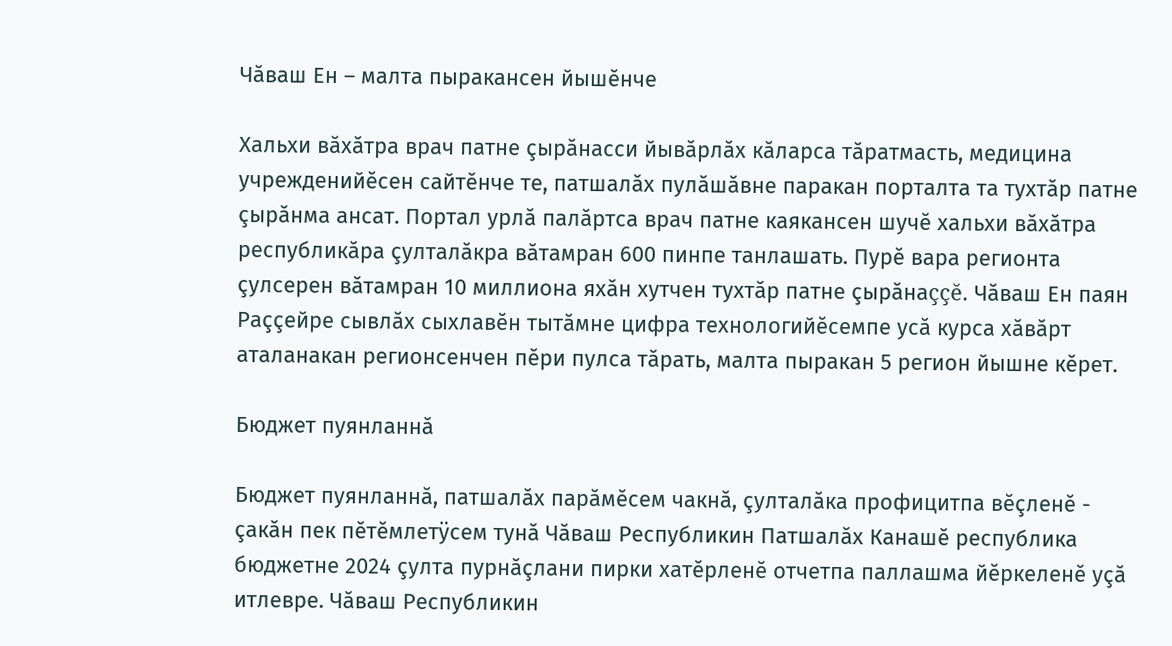Чăваш Ен – малта пыракансен йышĕнче

Хальхи вăхăтра врач патне çырăнасси йывăрлăх кăларса тăратмасть, медицина учрежденийĕсен сайтĕнче те, патшалăх пулăшăвне паракан порталта та тухтăр патне çырăнма ансат. Портал урлă палăртса врач патне каякансен шучĕ хальхи вăхăтра республикăра çулталăкра вăтамран 600 пинпе танлашать. Пурĕ вара регионта çулсерен вăтамран 10 миллиона яхăн хутчен тухтăр патне çырăнаççĕ. Чăваш Ен паян Раççейре сывлăх сыхлавĕн тытăмне цифра технологийĕсемпе усă курса хăвăрт аталанакан регионсенчен пĕри пулса тăрать, малта пыракан 5 регион йышне кĕрет.

Бюджет пуянланнă

Бюджет пуянланнă, патшалăх парăмĕсем чакнă, çулталăка профицитпа вĕçленĕ - çакăн пек пĕтĕмлетÿсем тунă Чăваш Республикин Патшалăх Канашĕ республика бюджетне 2024 çулта пурнăçлани пирки хатĕрленĕ отчетпа паллашма йĕркеленĕ уçă итлевре. Чăваш Республикин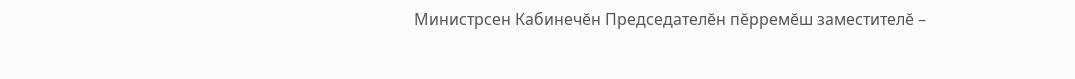Министрсен Кабинечĕн Председателĕн пĕрремĕш заместителĕ –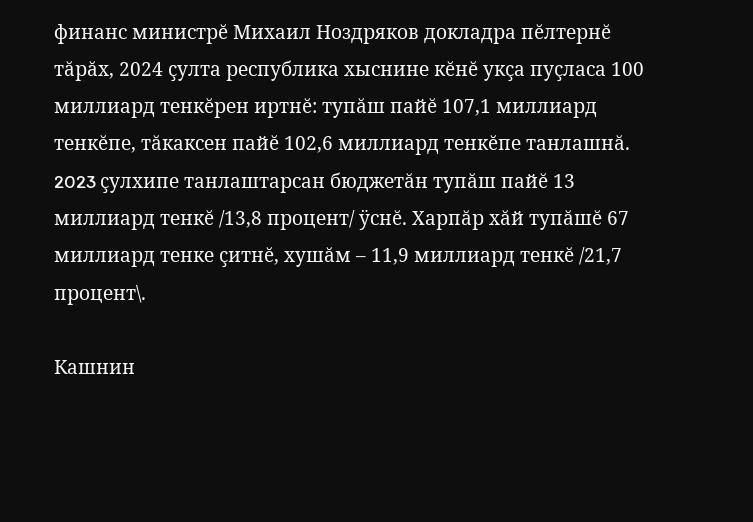финанс министрĕ Михаил Ноздряков докладра пĕлтернĕ тăрăх, 2024 çулта республика хыснине кĕнĕ укçа пуçласа 100 миллиард тенкĕрен иртнĕ: тупăш пайĕ 107,1 миллиард тенкĕпе, тăкаксен пайĕ 102,6 миллиард тенкĕпе танлашнă. 2023 çулхипе танлаштарсан бюджетăн тупăш пайĕ 13 миллиард тенкĕ /13,8 процент/ ÿснĕ. Харпăр хăй тупăшĕ 67 миллиард тенке çитнĕ, хушăм – 11,9 миллиард тенкĕ /21,7 процент\.

Кашнин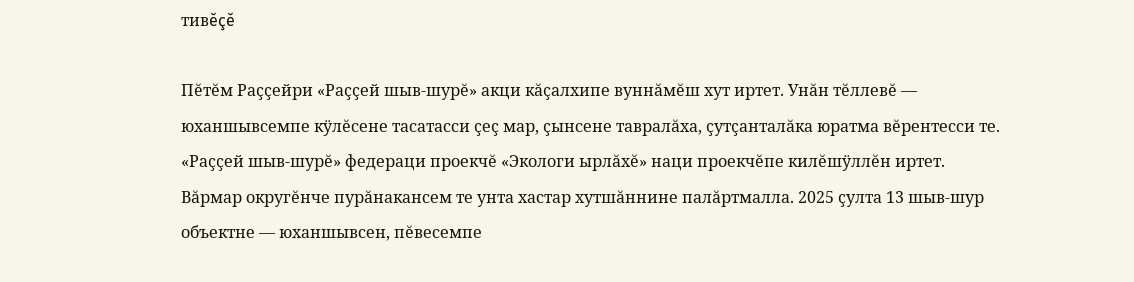тивĕçĕ

Пĕтĕм Раççейри «Раççей шыв-шурĕ» акци кăçалхипе вуннăмĕш хут иртет. Унăн тĕллевĕ — юханшывсемпе кÿлĕсене тасатасси çеç мар, çынсене тавралăха, çутçанталăка юратма вĕрентесси те. «Раççей шыв-шурĕ» федераци проекчĕ «Экологи ырлăхĕ» наци проекчĕпе килĕшÿллĕн иртет. Вăрмар округĕнче пурăнакансем те унта хастар хутшăннине палăртмалла. 2025 çулта 13 шыв-шур объектне — юханшывсен, пĕвесемпе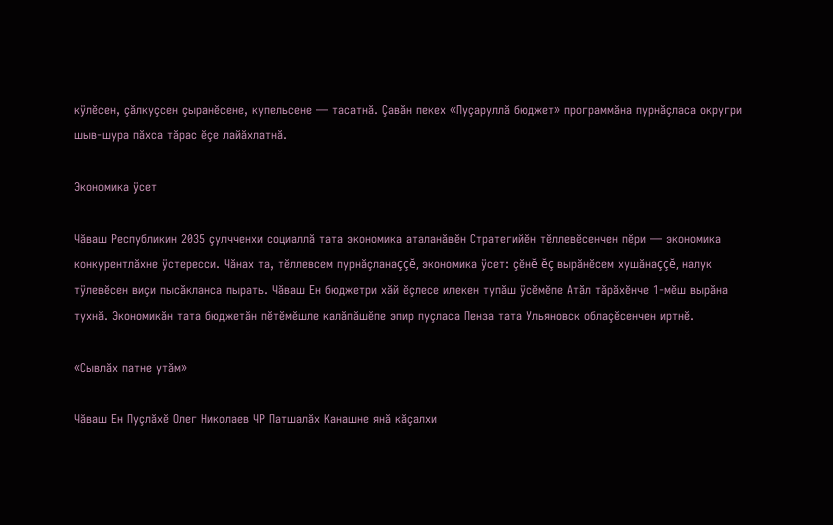кÿлĕсен, çăлкуçсен çыранĕсене, купельсене — тасатнă. Çавăн пекех «Пуçаруллă бюджет» программăна пурнăçласа округри шыв-шура пăхса тăрас ĕçе лайăхлатнă.

Экономика ÿсет

Чăваш Республикин 2035 çулчченхи социаллă тата экономика аталанăвĕн Стратегийĕн тĕллевĕсенчен пĕри — экономика конкурентлăхне ÿстересси. Чăнах та, тĕллевсем пурнăçланаççĕ, экономика ÿсет: çĕнĕ ĕç вырăнĕсем хушăнаççĕ, налук тÿлевĕсен виçи пысăкланса пырать. Чăваш Ен бюджетри хăй ĕçлесе илекен тупăш ÿсĕмĕпе Атăл тăрăхĕнче 1-мĕш вырăна тухнă. Экономикăн тата бюджетăн пĕтĕмĕшле калăпăшĕпе эпир пуçласа Пенза тата Ульяновск облаçĕсенчен иртнĕ.

«Сывлăх патне утăм»

Чăваш Ен Пуçлăхĕ Олег Николаев ЧР Патшалăх Канашне янă кăçалхи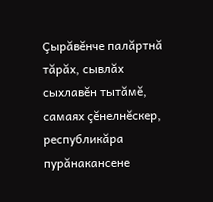Çырăвĕнче палăртнă тăрăх, сывлăх сыхлавĕн тытăмĕ, самаях çĕнелнĕскер, республикăра пурăнакансене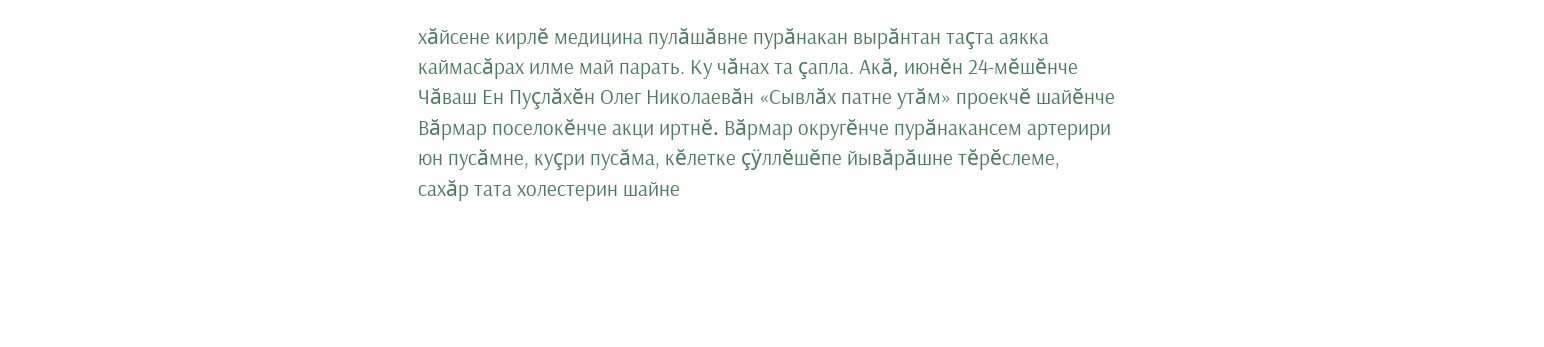хăйсене кирлĕ медицина пулăшăвне пурăнакан вырăнтан таçта аякка каймасăрах илме май парать. Ку чăнах та çапла. Акă, июнĕн 24-мĕшĕнче Чăваш Ен Пуçлăхĕн Олег Николаевăн «Сывлăх патне утăм» проекчĕ шайĕнче Вăрмар поселокĕнче акци иртнĕ. Вăрмар округĕнче пурăнакансем артерири юн пусăмне, куçри пусăма, кĕлетке çÿллĕшĕпе йывăрăшне тĕрĕслеме, сахăр тата холестерин шайне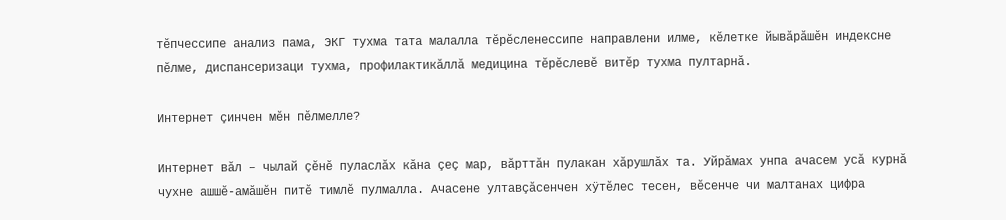тĕпчессипе анализ пама, ЭКГ тухма тата малалла тĕрĕсленессипе направлени илме, кĕлетке йывăрăшĕн индексне пĕлме, диспансеризаци тухма, профилактикăллă медицина тĕрĕслевĕ витĕр тухма пултарнă.

Интернет çинчен мĕн пĕлмелле?

Интернет вăл – чылай çĕнĕ пуласлăх кăна çеç мар, вăрттăн пулакан хăрушлăх та. Уйрăмах унпа ачасем усă курнă чухне ашшĕ-амăшĕн питĕ тимлĕ пулмалла. Ачасене ултавçăсенчен хÿтĕлес тесен, вĕсенче чи малтанах цифра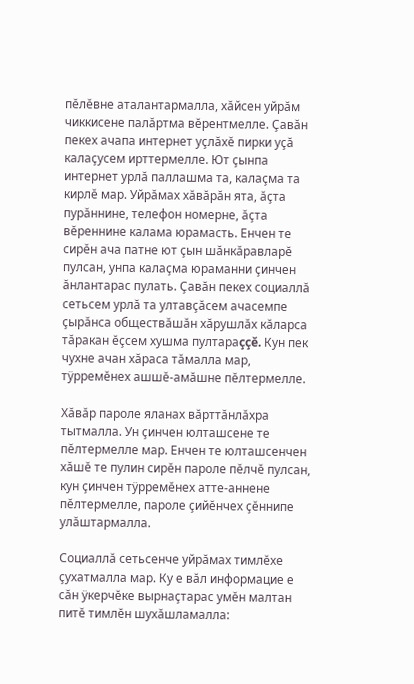пĕлĕвне аталантармалла, хăйсен уйрăм чиккисене палăртма вĕрентмелле. Çавăн пекех ачапа интернет уçлăхĕ пирки уçă калаçусем ирттермелле. Ют çынпа интернет урлă паллашма та, калаçма та кирлĕ мар. Уйрăмах хăвăрăн ята, ăçта пурăннине, телефон номерне, ăçта вĕреннине калама юрамасть. Енчен те сирĕн ача патне ют çын шăнкăравларĕ пулсан, унпа калаçма юраманни çинчен ăнлантарас пулать. Çавăн пекех социаллă сетьсем урлă та ултавçăсем ачасемпе çырăнса обществăшăн хăрушлăх кăларса тăракан ĕçсем хушма пултараççĕ. Кун пек чухне ачан хăраса тăмалла мар, тÿрремĕнех ашшĕ-амăшне пĕлтермелле.

Хăвăр пароле яланах вăрттăнлăхра тытмалла. Ун çинчен юлташсене те пĕлтермелле мар. Енчен те юлташсенчен хăшĕ те пулин сирĕн пароле пĕлчĕ пулсан, кун çинчен тÿрремĕнех атте-аннене пĕлтермелле, пароле çийĕнчех çĕннипе улăштармалла.

Социаллă сетьсенче уйрăмах тимлĕхе çухатмалла мар. Ку е вăл информацие е сăн ÿкерчĕке вырнаçтарас умĕн малтан питĕ тимлĕн шухăшламалла: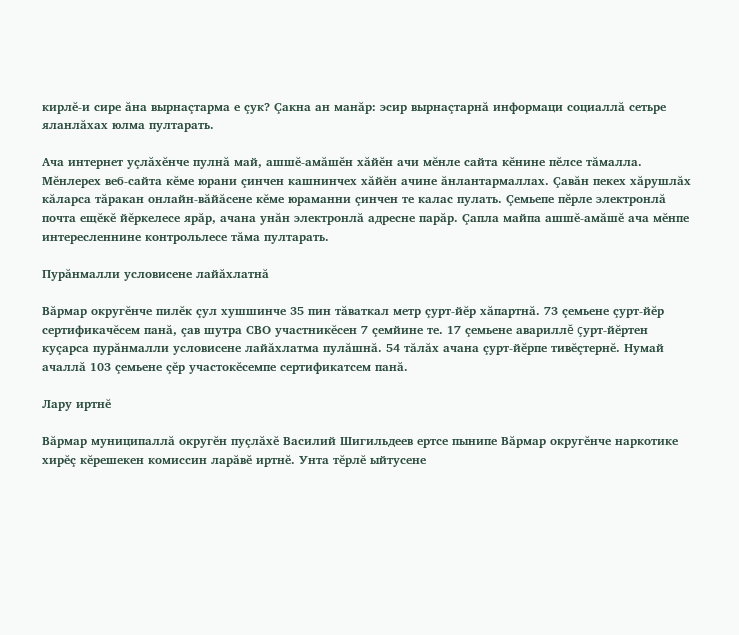кирлĕ-и сире ăна вырнаçтарма е çук? Çакна ан манăр: эсир вырнаçтарнă информаци социаллă сетьре яланлăхах юлма пултарать.

Ача интернет уçлăхĕнче пулнă май, ашшĕ-амăшĕн хăйĕн ачи мĕнле сайта кĕнине пĕлсе тăмалла. Мĕнлерех веб-сайта кĕме юрани çинчен кашнинчех хăйĕн ачине ăнлантармаллах. Çавăн пекех хăрушлăх кăларса тăракан онлайн-вăйăсене кĕме юраманни çинчен те калас пулать. Çемьепе пĕрле электронлă почта ещĕкĕ йĕркелесе ярăр, ачана унăн электронлă адресне парăр. Çапла майпа ашшĕ-амăшĕ ача мĕнпе интересленнине контрольлесе тăма пултарать.

Пурăнмалли условисене лайăхлатнă

Вăрмар округĕнче пилĕк çул хушшинче 35 пин тăваткал метр çурт-йĕр хăпартнă. 73 çемьене çурт-йĕр сертификачĕсем панă, çав шутра СВО участникĕсен 7 çемйине те. 17 çемьене авариллĕ çурт-йĕртен куçарса пурăнмалли условисене лайăхлатма пулăшнă. 54 тăлăх ачана çурт-йĕрпе тивĕçтернĕ. Нумай ачаллă 103 çемьене çĕр участокĕсемпе сертификатсем панă.

Лару иртнĕ

Вăрмар муниципаллă округĕн пуçлăхĕ Василий Шигильдеев ертсе пынипе Вăрмар округĕнче наркотике хирĕç кĕрешекен комиссин ларăвĕ иртнĕ. Унта тĕрлĕ ыйтусене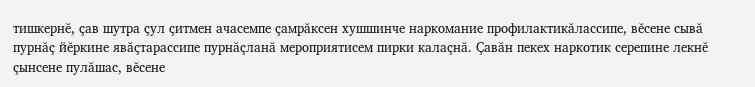тишкернĕ, çав шутра çул çитмен ачасемпе çамрăксен хушшинче наркомание профилактикăлассипе, вĕсене сывă пурнăç йĕркине явăçтарассипе пурнăçланă мероприятисем пирки калаçнă. Çавăн пекех наркотик серепине лекнĕ çынсене пулăшас, вĕсене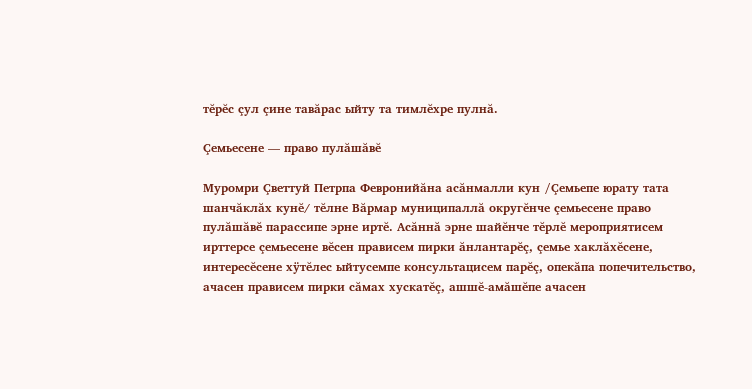тĕрĕс çул çине тавăрас ыйту та тимлĕхре пулнă.

Çемьесене — право пулăшăвĕ

Муромри Çветтуй Петрпа Февронийăна асăнмалли кун /Çемьепе юрату тата шанчăклăх кунĕ/ тĕлне Вăрмар муниципаллă округĕнче çемьесене право пулăшăвĕ парассипе эрне иртĕ. Асăннă эрне шайĕнче тĕрлĕ мероприятисем ирттерсе çемьесене вĕсен прависем пирки ăнлантарĕç, çемье хаклăхĕсене, интересĕсене хÿтĕлес ыйтусемпе консультацисем парĕç, опекăпа попечительство, ачасен прависем пирки сăмах хускатĕç, ашшĕ-амăшĕпе ачасен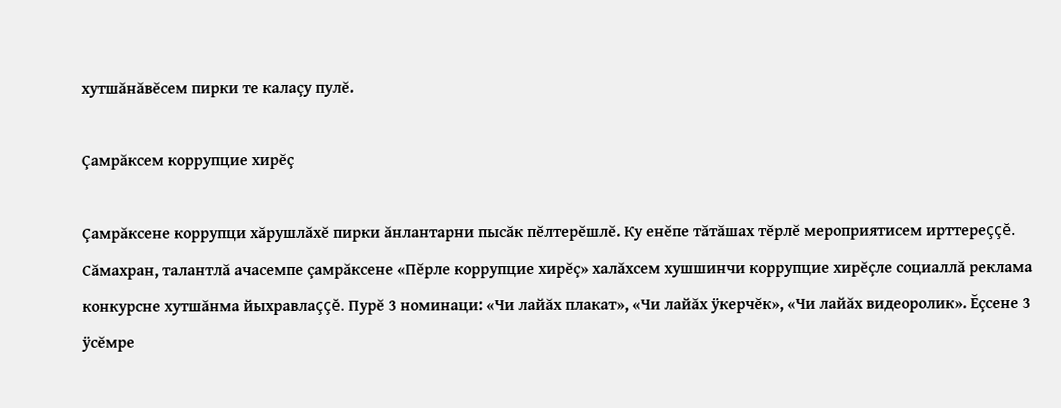хутшăнăвĕсем пирки те калаçу пулĕ.

Çамрăксем коррупцие хирĕç

Çамрăксене коррупци хăрушлăхĕ пирки ăнлантарни пысăк пĕлтерĕшлĕ. Ку енĕпе тăтăшах тĕрлĕ мероприятисем ирттереççĕ. Сăмахран, талантлă ачасемпе çамрăксене «Пĕрле коррупцие хирĕç» халăхсем хушшинчи коррупцие хирĕçле социаллă реклама конкурсне хутшăнма йыхравлаççĕ. Пурĕ 3 номинаци: «Чи лайăх плакат», «Чи лайăх ÿкерчĕк», «Чи лайăх видеоролик». Ĕçсене 3 ÿсĕмре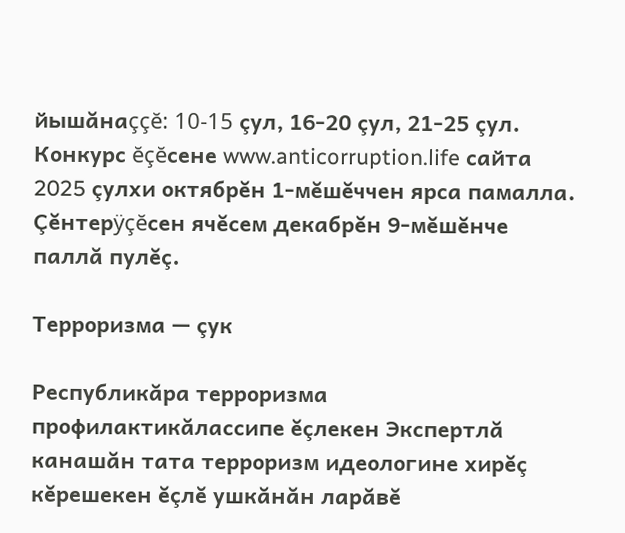йышăнаççĕ: 10-15 çул, 16-20 çул, 21-25 çул. Конкурс ĕçĕсене www.anticorruption.life сайта 2025 çулхи октябрĕн 1-мĕшĕччен ярса памалла. Çĕнтерÿçĕсен ячĕсем декабрĕн 9-мĕшĕнче паллă пулĕç.

Терроризма — çук

Республикăра терроризма профилактикăлассипе ĕçлекен Экспертлă канашăн тата терроризм идеологине хирĕç кĕрешекен ĕçлĕ ушкăнăн ларăвĕ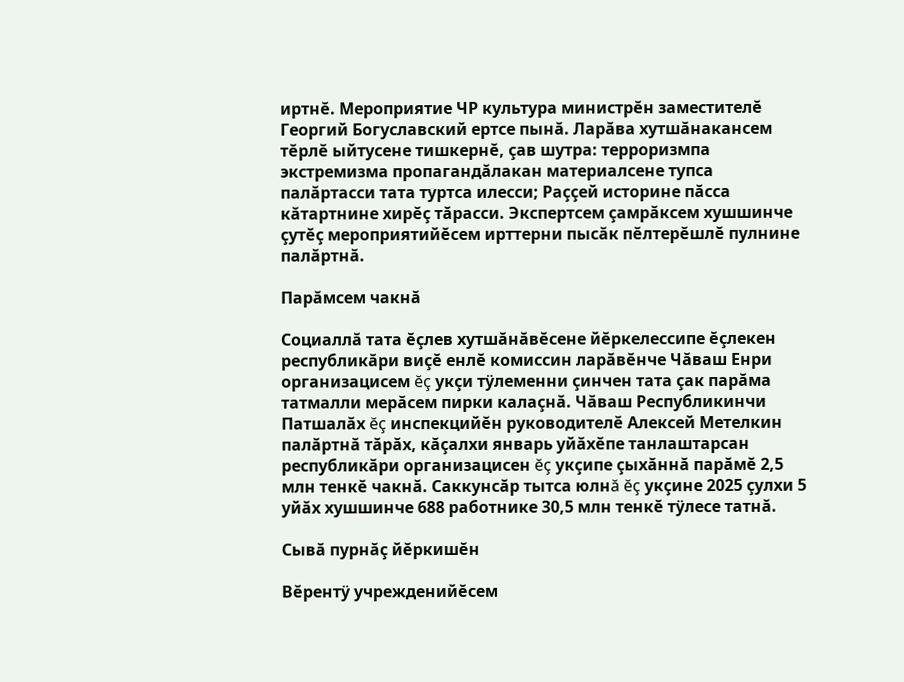иртнĕ. Мероприятие ЧР культура министрĕн заместителĕ Георгий Богуславский ертсе пынă. Ларăва хутшăнакансем тĕрлĕ ыйтусене тишкернĕ, çав шутра: терроризмпа экстремизма пропагандăлакан материалсене тупса палăртасси тата туртса илесси; Раççей историне пăсса кăтартнине хирĕç тăрасси. Экспертсем çамрăксем хушшинче çутĕç мероприятийĕсем ирттерни пысăк пĕлтерĕшлĕ пулнине палăртнă.

Парăмсем чакнă

Социаллă тата ĕçлев хутшăнăвĕсене йĕркелессипе ĕçлекен республикăри виçĕ енлĕ комиссин ларăвĕнче Чăваш Енри организацисем ĕç укçи тÿлеменни çинчен тата çак парăма татмалли мерăсем пирки калаçнă. Чăваш Республикинчи Патшалăх ĕç инспекцийĕн руководителĕ Алексей Метелкин палăртнă тăрăх, кăçалхи январь уйăхĕпе танлаштарсан республикăри организацисен ĕç укçипе çыхăннă парăмĕ 2,5 млн тенкĕ чакнă. Саккунсăр тытса юлнă ĕç укçине 2025 çулхи 5 уйăх хушшинче 688 работнике 30,5 млн тенкĕ тÿлесе татнă.

Сывă пурнăç йĕркишĕн

Вĕрентÿ учрежденийĕсем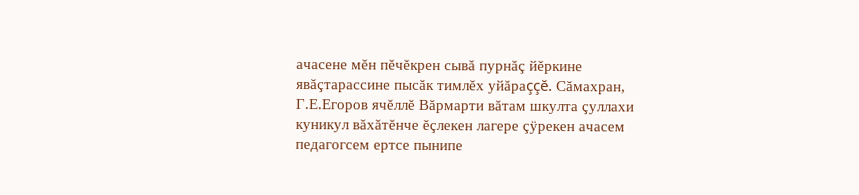ачасене мĕн пĕчĕкрен сывă пурнăç йĕркине явăçтарассине пысăк тимлĕх уйăраççĕ. Сăмахран, Г.Е.Егоров ячĕллĕ Вăрмарти вăтам шкулта çуллахи куникул вăхăтĕнче ĕçлекен лагере çÿрекен ачасем педагогсем ертсе пынипе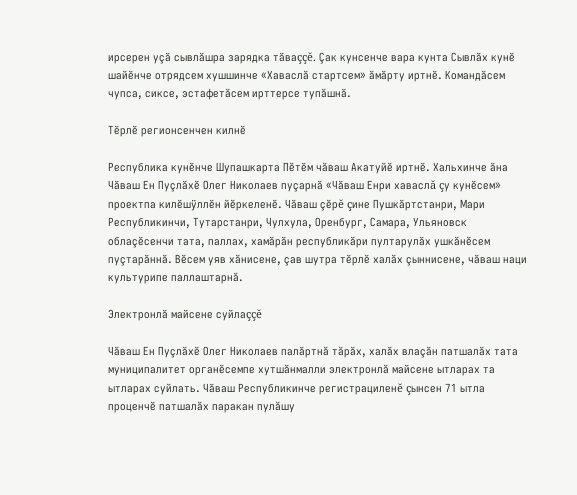ирсерен уçă сывлăшра зарядка тăваççĕ. Çак кунсенче вара кунта Сывлăх кунĕ шайĕнче отрядсем хушшинче «Хаваслă стартсем» ăмăрту иртнĕ. Командăсем чупса, сиксе, эстафетăсем ирттерсе тупăшнă.

Тĕрлĕ регионсенчен килнĕ

Республика кунĕнче Шупашкарта Пĕтĕм чăваш Акатуйĕ иртнĕ. Хальхинче ăна Чăваш Ен Пуçлăхĕ Олег Николаев пуçарнă «Чăваш Енри хаваслă çу кунĕсем» проектпа килĕшÿллĕн йĕркеленĕ. Чăваш çĕрĕ çине Пушкăртстанри, Мари Республикинчи, Тутарстанри, Чулхула, Оренбург, Самара, Ульяновск облаçĕсенчи тата, паллах, хамăрăн республикăри пултарулăх ушкăнĕсем пуçтарăннă. Вĕсем уяв хăнисене, çав шутра тĕрлĕ халăх çыннисене, чăваш наци культурипе паллаштарнă.

Электронлă майсене суйлаççĕ

Чăваш Ен Пуçлăхĕ Олег Николаев палăртнă тăрăх, халăх влаçăн патшалăх тата муниципалитет органĕсемпе хутшăнмалли электронлă майсене ытларах та ытларах суйлать. Чăваш Республикинче регистрациленĕ çынсен 71 ытла проценчĕ патшалăх паракан пулăшу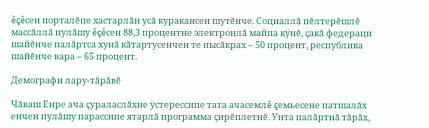ĕçĕсен порталĕпе хастарлăн усă куракансен шутĕнче. Социаллă пĕлтерĕшлĕ массăллă пулăшу ĕçĕсен 88,3 процентне электронлă майпа кÿнĕ, çакă федераци шайĕнче палăртса хунă кăтартусенчен те пысăкрах – 50 процент, республика шайĕнче вара – 65 процент.

Демографи лару-тăрăвĕ

Чăваш Енре ача çураласлăхне ÿстерессипе тата ачасемлĕ çемьесене патшалăх енчен пулăшу парассипе ятарлă программа çирĕплетнĕ. Унта палăртнă тăрăх,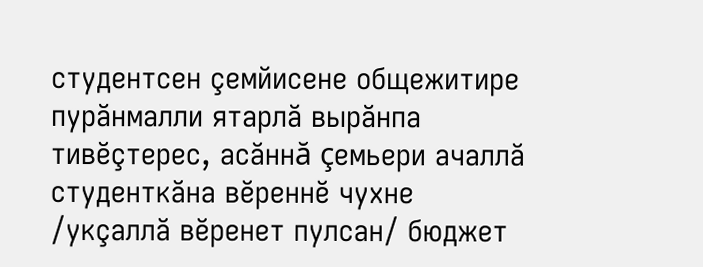студентсен çемйисене общежитире пурăнмалли ятарлă вырăнпа тивĕçтерес, асăннă çемьери ачаллă студенткăна вĕреннĕ чухне /укçаллă вĕренет пулсан/ бюджет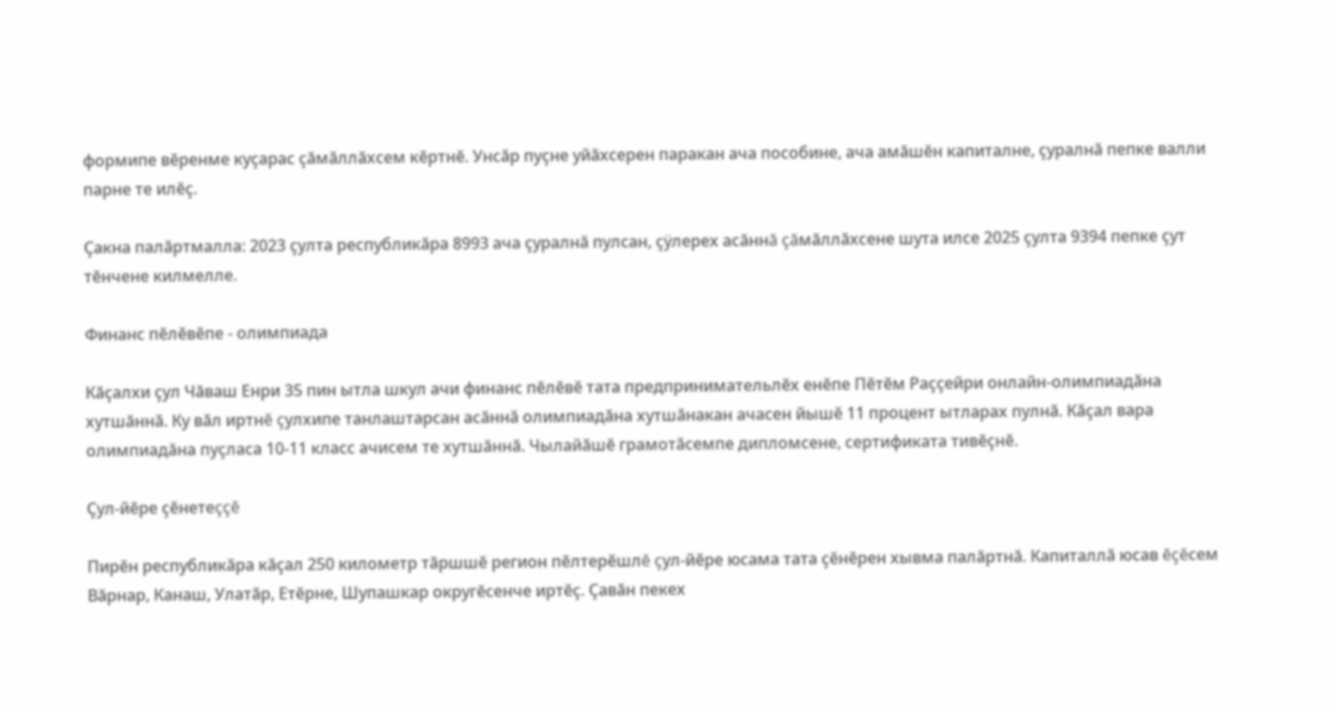формипе вĕренме куçарас çăмăллăхсем кĕртнĕ. Унсăр пуçне уйăхсерен паракан ача пособине, ача амăшĕн капиталне, çуралнă пепке валли парне те илĕç.

Çакна палăртмалла: 2023 çулта республикăра 8993 ача çуралнă пулсан, çÿлерех асăннă çăмăллăхсене шута илсе 2025 çулта 9394 пепке çут тĕнчене килмелле.

Финанс пĕлĕвĕпе - олимпиада

Кăçалхи çул Чăваш Енри 35 пин ытла шкул ачи финанс пĕлĕвĕ тата предпринимательлĕх енĕпе Пĕтĕм Раççейри онлайн-олимпиадăна хутшăннă. Ку вăл иртнĕ çулхипе танлаштарсан асăннă олимпиадăна хутшăнакан ачасен йышĕ 11 процент ытларах пулнă. Кăçал вара олимпиадăна пуçласа 10-11 класс ачисем те хутшăннă. Чылайăшĕ грамотăсемпе дипломсене, сертификата тивĕçнĕ.

Çул-йĕре çĕнетеççĕ

Пирĕн республикăра кăçал 250 километр тăршшĕ регион пĕлтерĕшлĕ çул-йĕре юсама тата çĕнĕрен хывма палăртнă. Капиталлă юсав ĕçĕсем Вăрнар, Канаш, Улатăр, Етĕрне, Шупашкар округĕсенче иртĕç. Çавăн пекех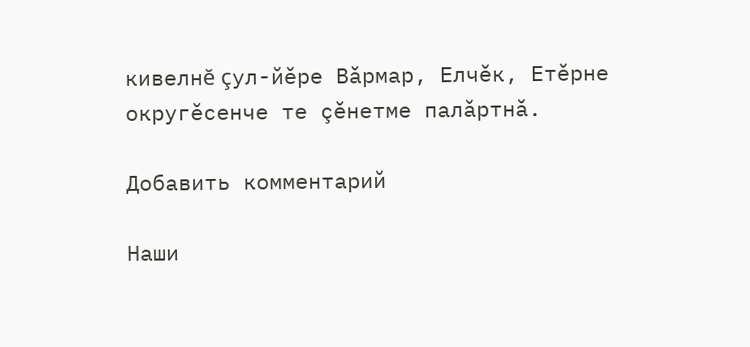кивелнĕ çул-йĕре Вăрмар, Елчĕк, Етĕрне округĕсенче те çĕнетме палăртнă.

Добавить комментарий

Наши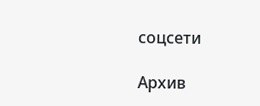соцсети

Архив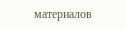материалов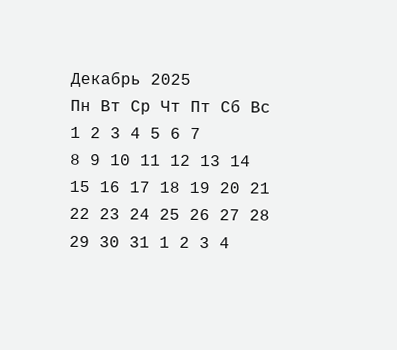Декабрь 2025
Пн Вт Ср Чт Пт Сб Вс
1 2 3 4 5 6 7
8 9 10 11 12 13 14
15 16 17 18 19 20 21
22 23 24 25 26 27 28
29 30 31 1 2 3 4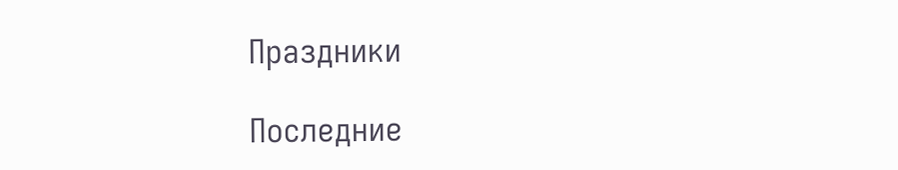Праздники

Последние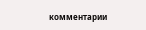комментарии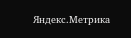Яндекс.Метрика